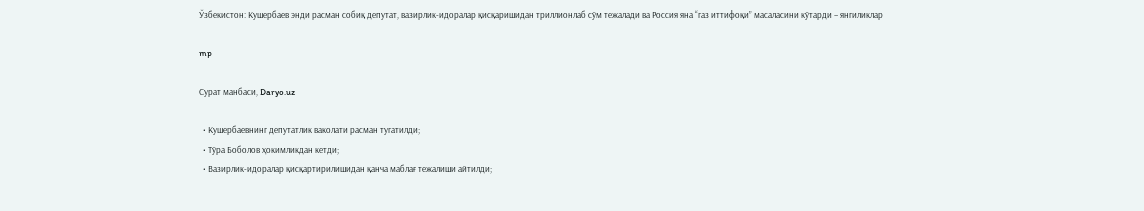Ўзбекистон: Кушербаев энди расман собиқ депутат, вазирлик-идоралар қисқаришидан триллионлаб сўм тежалади ва Россия яна “газ иттифоқи” масаласини кўтарди – янгиликлар

mp

Сурат манбаси, Daryo.uz

  • Кушербаевнинг депутатлик ваколати расман тугатилди;
  • Тўра Боболов ҳокимликдан кетди;
  • Вазирлик-идоралар қисқартирилишидан қанча маблағ тежалиши айтилди;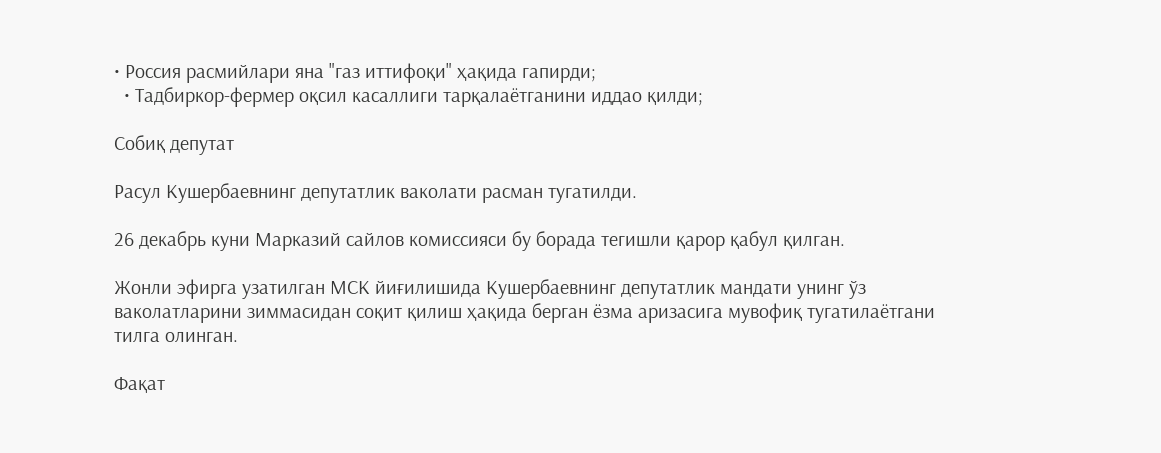• Россия расмийлари яна "газ иттифоқи" ҳақида гапирди;
  • Тадбиркор-фермер оқсил касаллиги тарқалаётганини иддао қилди;

Собиқ депутат

Расул Кушербаевнинг депутатлик ваколати расман тугатилди.

26 декабрь куни Марказий сайлов комиссияси бу борада тегишли қарор қабул қилган.

Жонли эфирга узатилган МСК йиғилишида Кушербаевнинг депутатлик мандати унинг ўз ваколатларини зиммасидан соқит қилиш ҳақида берган ёзма аризасига мувофиқ тугатилаётгани тилга олинган.

Фақат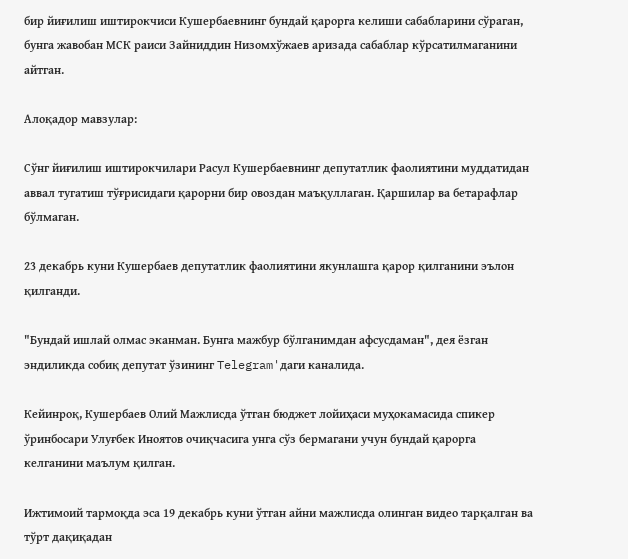бир йиғилиш иштирокчиси Кушербаевнинг бундай қарорга келиши сабабларини сўраган, бунга жавобан МСК раиси Зайниддин Низомхўжаев аризада сабаблар кўрсатилмаганини айтган.

Алоқадор мавзулар:

Сўнг йиғилиш иштирокчилари Расул Кушербаевнинг депутатлик фаолиятини муддатидан аввал тугатиш тўғрисидаги қарорни бир овоздан маъқуллаган. Қаршилар ва бетарафлар бўлмаган.

23 декабрь куни Кушербаев депутатлик фаолиятини якунлашга қарор қилганини эълон қилганди.

"Бундай ишлай олмас эканман. Бунга мажбур бўлганимдан афсусдаман", дея ёзган эндиликда собиқ депутат ўзининг Telegram'даги каналида.

Кейинроқ, Кушербаев Олий Мажлисда ўтган бюджет лойиҳаси муҳокамасида спикер ўринбосари Улуғбек Иноятов очиқчасига унга сўз бермагани учун бундай қарорга келганини маълум қилган.

Ижтимоий тармоқда эса 19 декабрь куни ўтган айни мажлисда олинган видео тарқалган ва тўрт дақиқадан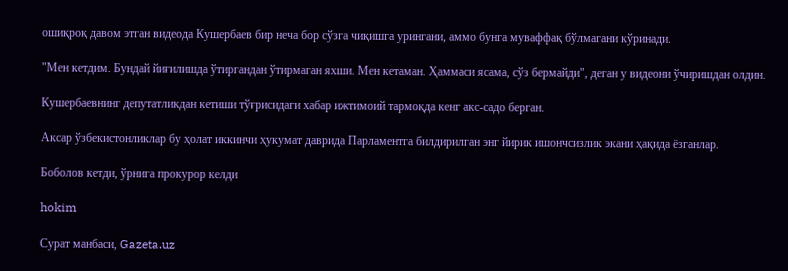ошиқроқ давом этган видеода Кушербаев бир неча бор сўзга чиқишга урингани, аммо бунга муваффақ бўлмагани кўринади.

"Мен кетдим. Бундай йиғилишда ўтиргандан ўтирмаган яхши. Мен кетаман. Ҳаммаси ясама, сўз бермайди", деган у видеони ўчиришдан олдин.

Кушербаевнинг депутатликдан кетиши тўғрисидаги хабар ижтимоий тармоқда кенг акс-садо берган.

Аксар ўзбекистонликлар бу ҳолат иккинчи ҳукумат даврида Парламентга билдирилган энг йирик ишончсизлик экани ҳақида ёзганлар.

Боболов кетди, ўрнига прокурор келди

hokim

Сурат манбаси, Gazeta.uz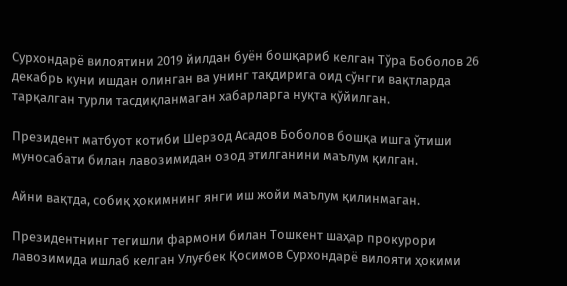Сурхондарё вилоятини 2019 йилдан буён бошқариб келган Тўра Боболов 26 декабрь куни ишдан олинган ва унинг тақдирига оид сўнгги вақтларда тарқалган турли тасдиқланмаган хабарларга нуқта қўйилган.

Президент матбуот котиби Шерзод Асадов Боболов бошқа ишга ўтиши муносабати билан лавозимидан озод этилганини маълум қилган.

Айни вақтда, собиқ ҳокимнинг янги иш жойи маълум қилинмаган.

Президентнинг тегишли фармони билан Тошкент шаҳар прокурори лавозимида ишлаб келган Улуғбек Қосимов Сурхондарё вилояти ҳокими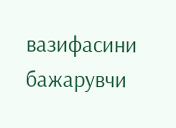вазифасини бажарувчи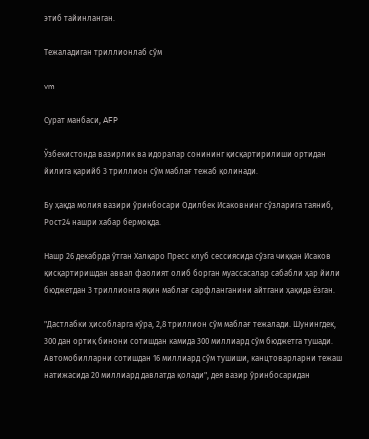этиб тайинланган.

Тежаладиган триллионлаб сўм

vm

Сурат манбаси, AFP

Ўзбекистонда вазирлик ва идоралар сонининг қисқартирилиши ортидан йилига қарийб 3 триллион сўм маблағ тежаб қолинади.

Бу ҳақда молия вазири ўринбосари Одилбек Исаковнинг сўзларига таяниб, Рост24 нашри хабар бермоқда.

Нашр 26 декабрда ўтган Халқаро Пресс клуб сессиясида сўзга чиққан Исаков қисқартиришдан аввал фаолият олиб борган муассасалар сабабли ҳар йили бюджетдан 3 триллионга яқин маблағ сарфланганини айтгани ҳақида ёзган.

"Дастлабки ҳисобларга кўра, 2,8 триллион сўм маблағ тежалади. Шунингдек, 300 дан ортиқ бинони сотишдан камида 300 миллиард сўм бюджетга тушади. Автомобилларни сотишдан 16 миллиард сўм тушиши, канцтоварларни тежаш натижасида 20 миллиард давлатда қолади", дея вазир ўринбосаридан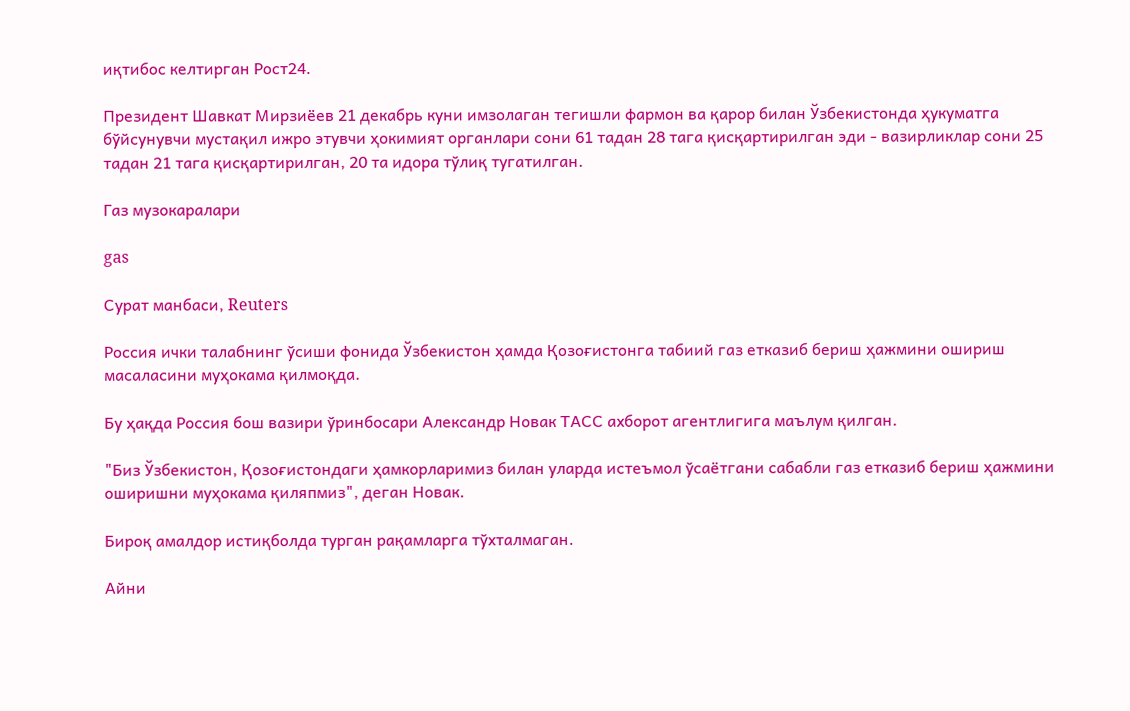иқтибос келтирган Рост24.

Президент Шавкат Мирзиёев 21 декабрь куни имзолаган тегишли фармон ва қарор билан Ўзбекистонда ҳукуматга бўйсунувчи мустақил ижро этувчи ҳокимият органлари сони 61 тадан 28 тага қисқартирилган эди - вазирликлар сони 25 тадан 21 тага қисқартирилган, 20 та идора тўлиқ тугатилган.

Газ музокаралари

gas

Сурат манбаси, Reuters

Россия ички талабнинг ўсиши фонида Ўзбекистон ҳамда Қозоғистонга табиий газ етказиб бериш ҳажмини ошириш масаласини муҳокама қилмоқда.

Бу ҳақда Россия бош вазири ўринбосари Александр Новак ТАСС ахборот агентлигига маълум қилган.

"Биз Ўзбекистон, Қозоғистондаги ҳамкорларимиз билан уларда истеъмол ўсаётгани сабабли газ етказиб бериш ҳажмини оширишни муҳокама қиляпмиз", деган Новак.

Бироқ амалдор истиқболда турган рақамларга тўхталмаган.

Айни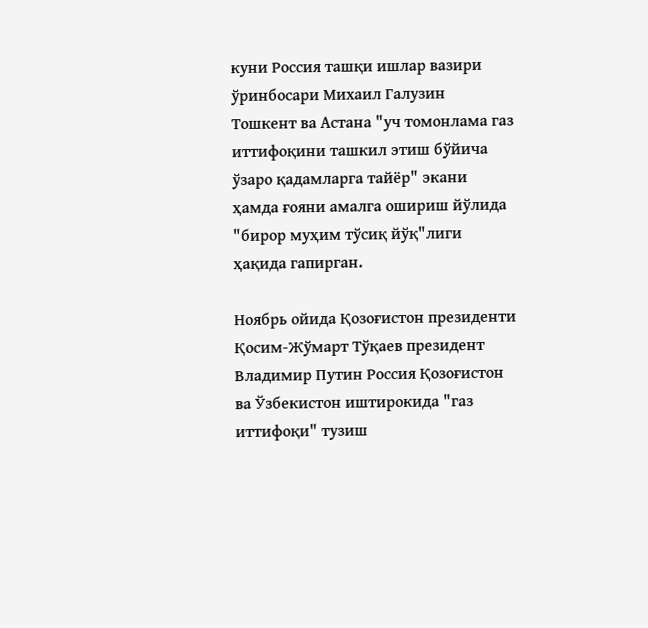куни Россия ташқи ишлар вазири ўринбосари Михаил Галузин Тошкент ва Астана "уч томонлама газ иттифоқини ташкил этиш бўйича ўзаро қадамларга тайёр" экани ҳамда ғояни амалга ошириш йўлида "бирор муҳим тўсиқ йўқ"лиги ҳақида гапирган.

Ноябрь ойида Қозоғистон президенти Қосим-Жўмарт Тўқаев президент Владимир Путин Россия Қозоғистон ва Ўзбекистон иштирокида "газ иттифоқи" тузиш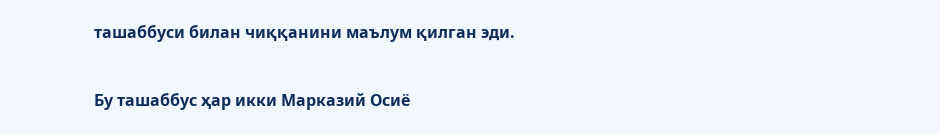ташаббуси билан чиққанини маълум қилган эди.

Бу ташаббус ҳар икки Марказий Осиё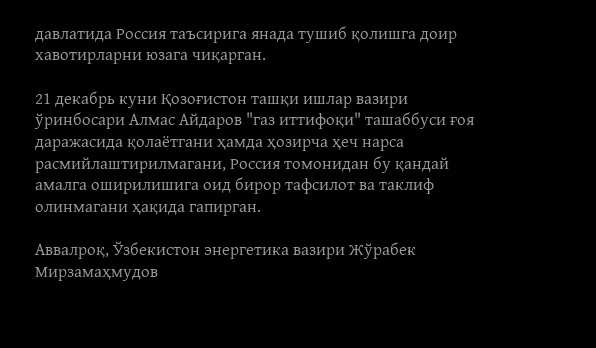давлатида Россия таъсирига янада тушиб қолишга доир хавотирларни юзага чиқарган.

21 декабрь куни Қозоғистон ташқи ишлар вазири ўринбосари Алмас Айдаров "газ иттифоқи" ташаббуси ғоя даражасида қолаётгани ҳамда ҳозирча ҳеч нарса расмийлаштирилмагани, Россия томонидан бу қандай амалга оширилишига оид бирор тафсилот ва таклиф олинмагани ҳақида гапирган.

Аввалроқ, Ўзбекистон энергетика вазири Жўрабек Мирзамаҳмудов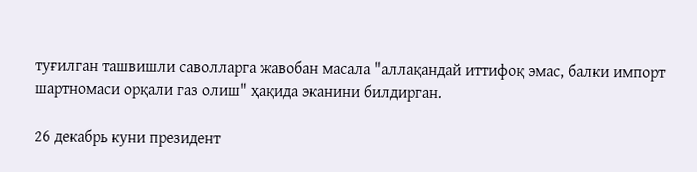туғилган ташвишли саволларга жавобан масала "аллақандай иттифоқ эмас, балки импорт шартномаси орқали газ олиш" ҳақида эканини билдирган.

26 декабрь куни президент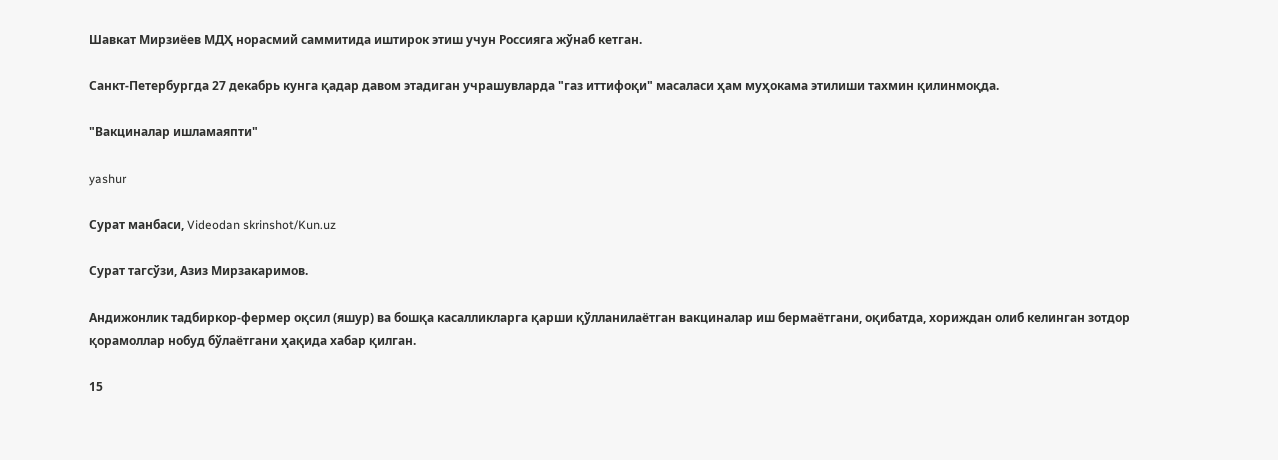Шавкат Мирзиёев МДҲ норасмий саммитида иштирок этиш учун Россияга жўнаб кетган.

Санкт-Петербургда 27 декабрь кунга қадар давом этадиган учрашувларда "газ иттифоқи" масаласи ҳам муҳокама этилиши тахмин қилинмоқда.

"Вакциналар ишламаяпти"

yashur

Сурат манбаси, Videodan skrinshot/Kun.uz

Сурат тагсўзи, Азиз Мирзакаримов.

Андижонлик тадбиркор-фермер оқсил (яшур) ва бошқа касалликларга қарши қўлланилаётган вакциналар иш бермаётгани, оқибатда, хориждан олиб келинган зотдор қорамоллар нобуд бўлаётгани ҳақида хабар қилган.

15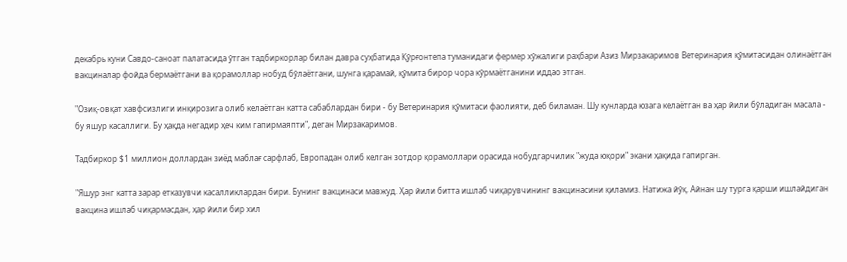декабрь куни Савдо-саноат палатасида ўтган тадбиркорлар билан давра суҳбатида Қўрғонтепа туманидаги фермер хўжалиги раҳбари Азиз Мирзакаримов Ветеринария қўмитасидан олинаётган вакциналар фойда бермаётгани ва қорамоллар нобуд бўлаётгани, шунга қарамай, қўмита бирор чора кўрмаётганини иддао этган.

"Озиқ-овқат хавфсизлиги инқирозига олиб келаётган катта сабаблардан бири - бу Ветеринария қўмитаси фаолияти, деб биламан. Шу кунларда юзага келаётган ва ҳар йили бўладиган масала - бу яшур касаллиги. Бу ҳақда негадир ҳеч ким гапирмаяпти", деган Мирзакаримов.

Тадбиркор $1 миллион доллардан зиёд маблағ сарфлаб, Европадан олиб келган зотдор қорамоллари орасида нобудгарчилик "жуда юқори" экани ҳақида гапирган.

"Яшур энг катта зарар етказувчи касалликлардан бири. Бунинг вакцинаси мавжуд. Ҳар йили битта ишлаб чиқарувчининг вакцинасини қиламиз. Натижа йўқ. Айнан шу турга қарши ишлайдиган вакцина ишлаб чиқармасдан, ҳар йили бир хил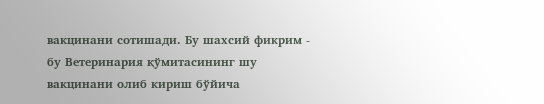вакцинани сотишади. Бу шахсий фикрим - бу Ветеринария қўмитасининг шу вакцинани олиб кириш бўйича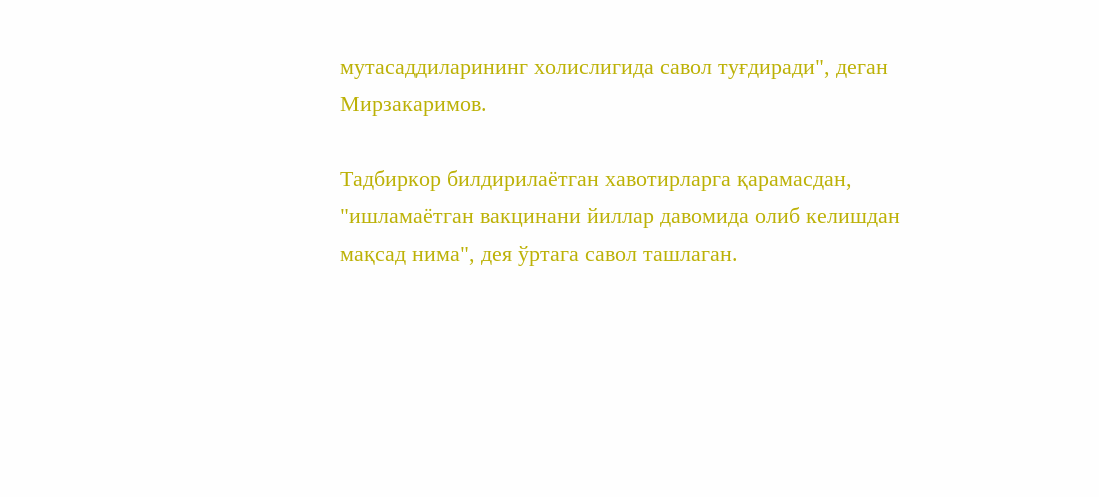мутасаддиларининг холислигида савол туғдиради", деган Мирзакаримов.

Тадбиркор билдирилаётган хавотирларга қарамасдан, "ишламаётган вакцинани йиллар давомида олиб келишдан мақсад нима", дея ўртага савол ташлаган.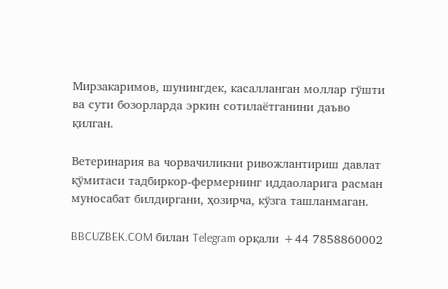Мирзакаримов, шунингдек, касалланган моллар гўшти ва сути бозорларда эркин сотилаётганини даъво қилган.

Ветеринария ва чорвачиликни ривожлантириш давлат қўмитаси тадбиркор-фермернинг иддаоларига расман муносабат билдиргани, ҳозирча, кўзга ташланмаган.

BBCUZBEK.COM билан Telegram орқали +44 7858860002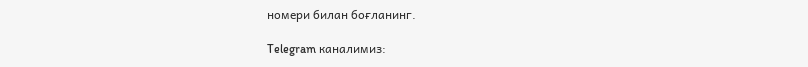номери билан боғланинг.

Telegram каналимиз: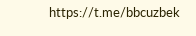https://t.me/bbcuzbek